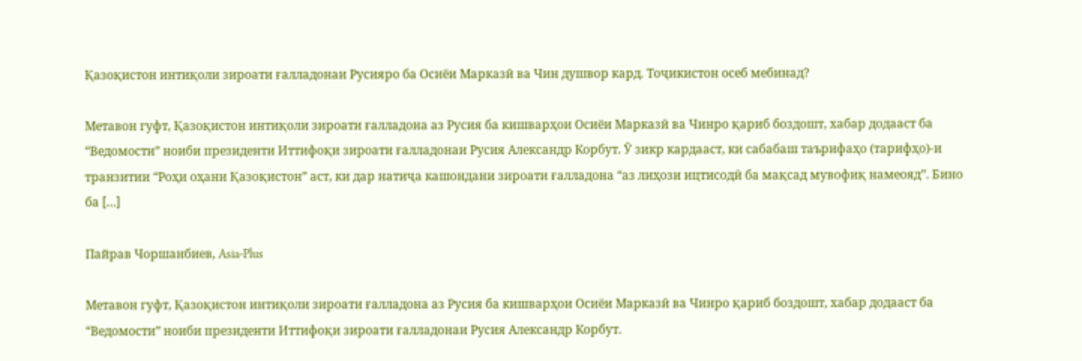Қазоқистон интиқоли зироати ғалладонаи Русияро ба Осиёи Марказӣ ва Чин душвор кард. Тоҷикистон осеб мебинад?

Метавон гуфт, Қазоқистон интиқоли зироати ғалладона аз Русия ба кишварҳои Осиёи Марказӣ ва Чинро қариб боздошт, хабар додааст ба “Ведомости” ноиби президенти Иттифоқи зироати ғалладонаи Русия Александр Корбут. Ӯ зикр кардааст, ки сабабаш таърифаҳо (тарифҳо)-и транзитии “Роҳи оҳани Қазоқистон” аст, ки дар натиҷа кашондани зироати ғалладона “аз лиҳози ицтисодӣ ба мақсад мувофиқ намеояд”. Бино ба […]

Пайрав Чоршанбиев, Asia-Plus

Метавон гуфт, Қазоқистон интиқоли зироати ғалладона аз Русия ба кишварҳои Осиёи Марказӣ ва Чинро қариб боздошт, хабар додааст ба “Ведомости” ноиби президенти Иттифоқи зироати ғалладонаи Русия Александр Корбут.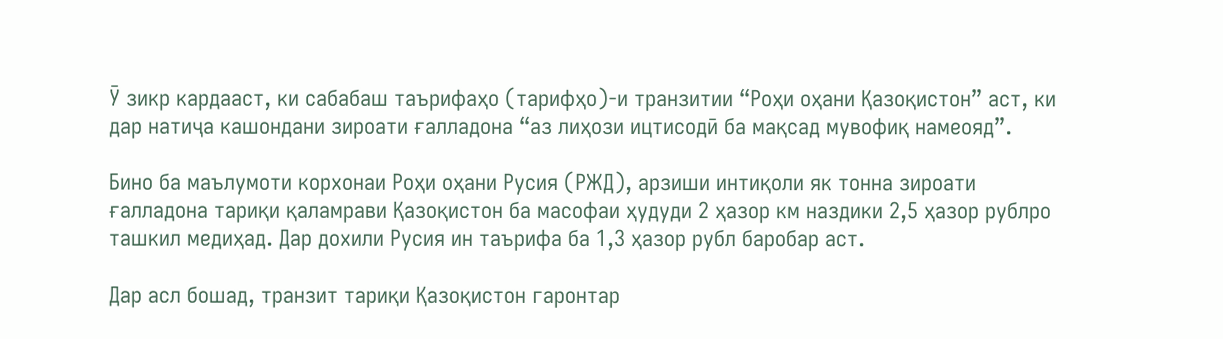Ӯ зикр кардааст, ки сабабаш таърифаҳо (тарифҳо)-и транзитии “Роҳи оҳани Қазоқистон” аст, ки дар натиҷа кашондани зироати ғалладона “аз лиҳози ицтисодӣ ба мақсад мувофиқ намеояд”.

Бино ба маълумоти корхонаи Роҳи оҳани Русия (РЖД), арзиши интиқоли як тонна зироати ғалладона тариқи қаламрави Қазоқистон ба масофаи ҳудуди 2 ҳазор км наздики 2,5 ҳазор рублро ташкил медиҳад. Дар дохили Русия ин таърифа ба 1,3 ҳазор рубл баробар аст.

Дар асл бошад, транзит тариқи Қазоқистон гаронтар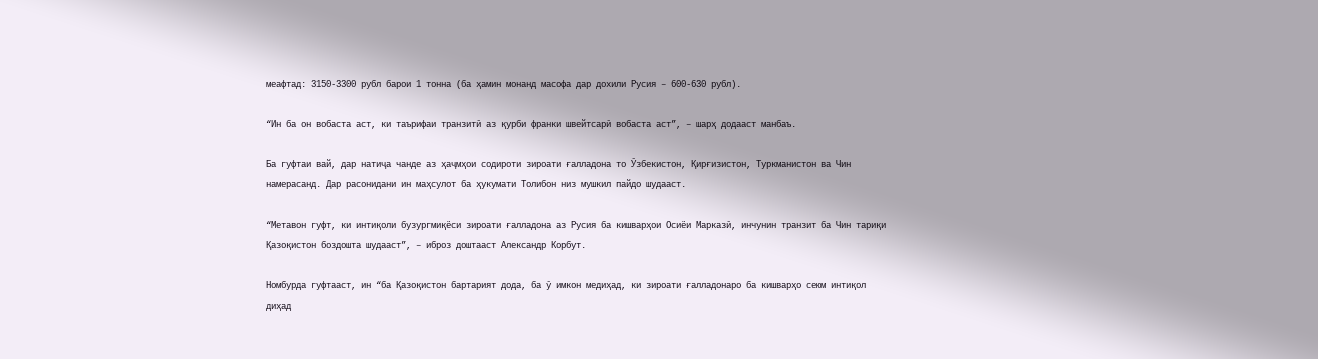меафтад: 3150-3300 рубл барои 1 тонна (ба ҳамин монанд масофа дар дохили Русия – 600-630 рубл).

“Ин ба он вобаста аст, ки таърифаи транзитӣ аз қурби франки швейтсарӣ вобаста аст”, – шарҳ додааст манбаъ.

Ба гуфтаи вай, дар натиҷа чанде аз ҳаҷмҳои содироти зироати ғалладона то Ӯзбекистон, Қирғизистон, Туркманистон ва Чин намерасанд. Дар расонидани ин маҳсулот ба ҳукумати Толибон низ мушкил пайдо шудааст.

“Метавон гуфт, ки интиқоли бузургмиқёси зироати ғалладона аз Русия ба кишварҳои Осиёи Марказӣ, инчунин транзит ба Чин тариқи Қазоқистон боздошта шудааст”, – иброз доштааст Александр Корбут.

Номбурда гуфтааст, ин “ба Қазоқистон бартарият дода, ба ӯ имкон медиҳад, ки зироати ғалладонаро ба кишварҳо сеюм интиқол диҳад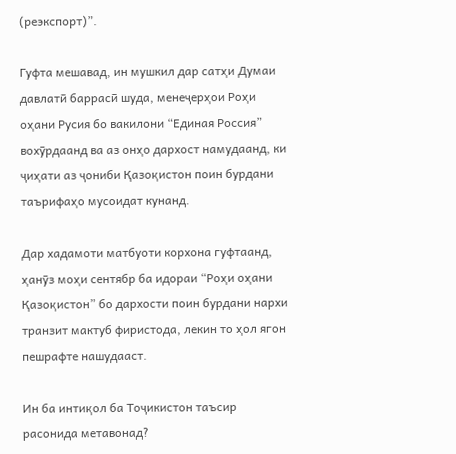(реэкспорт)”.

Гуфта мешавад, ин мушкил дар сатҳи Думаи давлатӣ баррасӣ шуда, менеҷерҳои Роҳи оҳани Русия бо вакилони “Единая Россия” вохӯрдаанд ва аз онҳо дархост намудаанд, ки ҷиҳати аз ҷониби Қазоқистон поин бурдани таърифаҳо мусоидат кунанд.

Дар хадамоти матбуоти корхона гуфтаанд, ҳанӯз моҳи сентябр ба идораи “Роҳи оҳани Қазоқистон” бо дархости поин бурдани нархи транзит мактуб фиристода, лекин то ҳол ягон пешрафте нашудааст.

Ин ба интиқол ба Тоҷикистон таъсир расонида метавонад?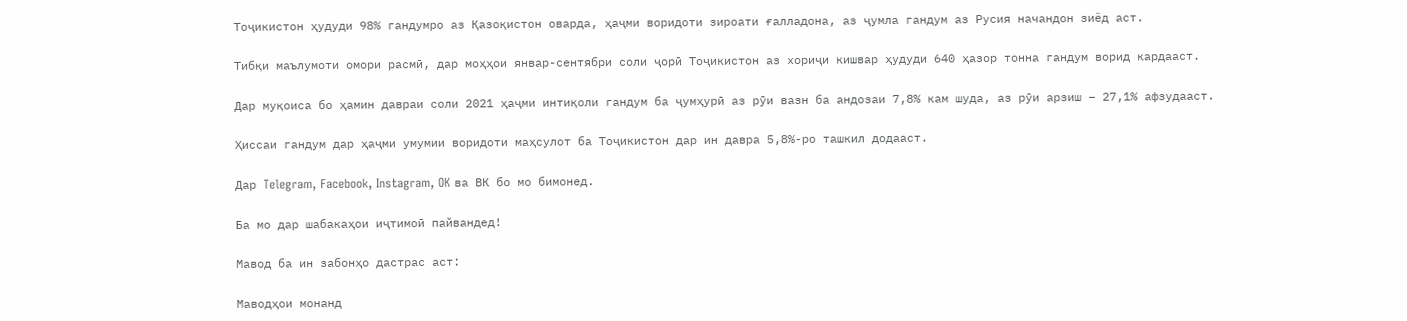Тоҷикистон ҳудуди 98% гандумро аз Қазоқистон оварда, ҳаҷми воридоти зироати ғалладона, аз ҷумла гандум аз Русия начандон зиёд аст.

Тибқи маълумоти омори расмӣ, дар моҳҳои январ-сентябри соли ҷорӣ Тоҷикистон аз хориҷи кишвар ҳудуди 640 ҳазор тонна гандум ворид кардааст.

Дар муқоиса бо ҳамин давраи соли 2021 ҳаҷми интиқоли гандум ба ҷумҳурӣ аз рӯи вазн ба андозаи 7,8% кам шуда, аз рӯи арзиш – 27,1% афзудааст.

Ҳиссаи гандум дар ҳаҷми умумии воридоти маҳсулот ба Тоҷикистон дар ин давра 5,8%-ро ташкил додааст.

Дар Telegram, Facebook, Instagram, OK ва ВК бо мо бимонед.

Ба мо дар шабакаҳои иҷтимоӣ пайвандед!

Мавод ба ин забонҳо дастрас аст:

Маводҳои монанд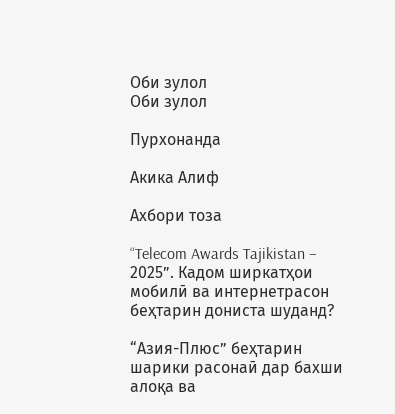Оби зулол
Оби зулол

Пурхонанда

Акика Алиф

Ахбори тоза

“Telecom Awards Tajikistan – 2025”. Кадом ширкатҳои мобилӣ ва интернетрасон беҳтарин дониста шуданд?

“Азия-Плюс” беҳтарин шарики расонаӣ дар бахши алоқа ва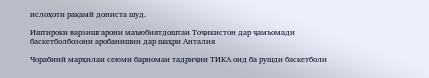ислоҳоти рақамӣ дониста шуд.

Иштироки варзишгарони маъюбиятдоштаи Тоҷикистон дар ҷамъомади баскетболбозони аробанишин дар шаҳри Анталия

Чорабинӣ марҳилаи сеюми барномаи тадриҷии ТИКА оид ба рушди баскетболи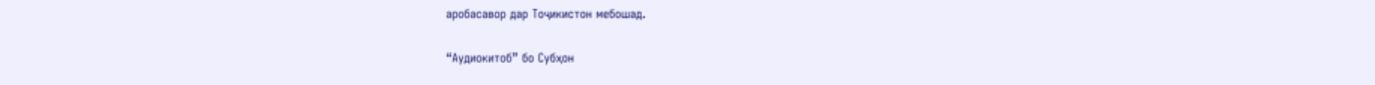аробасавор дар Тоҷикистон мебошад.

“Аудиокитоб” бо Субҳон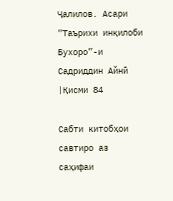Ҷалилов. Асари “Таърихи инқилоби Бухоро”-и Садриддин Айнӣ |Қисми 84

Cабти китобҳои савтиро аз саҳифаи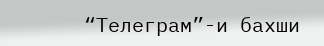“Телеграм”-и бахши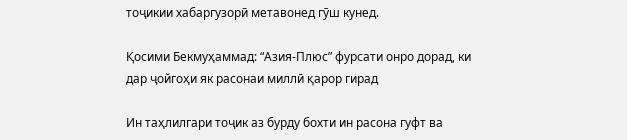тоҷикии хабаргузорӣ метавонед гӯш кунед.

Қосими Бекмуҳаммад: “Азия-Плюс” фурсати онро дорад, ки дар ҷойгоҳи як расонаи миллӣ қарор гирад

Ин таҳлилгари тоҷик аз бурду бохти ин расона гуфт ва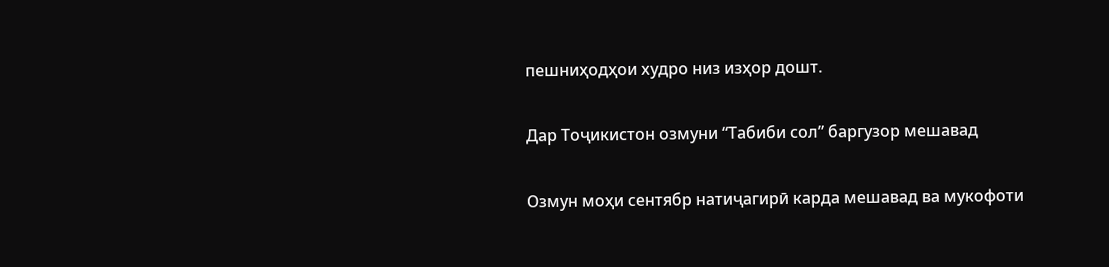пешниҳодҳои худро низ изҳор дошт.

Дар Тоҷикистон озмуни “Табиби сол” баргузор мешавад

Озмун моҳи сентябр натиҷагирӣ карда мешавад ва мукофоти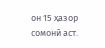он 15 ҳазор сомонӣ аст.